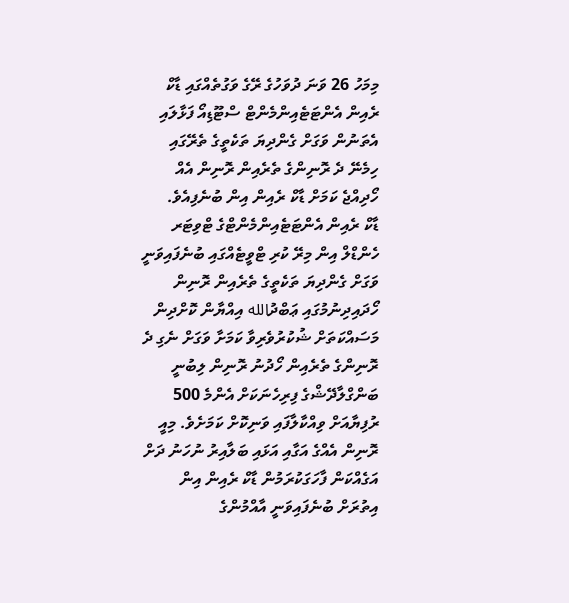މިމަހު 26 ވަނަ ދުވަހުގެ ރޭގެ ވަގުތެއްގައި ޑާކް ރެއިން އެންޓަޓެއިންމެންޓް ސްޓޫޑިއޯ ފަޅާލައި އެތަނުން ވަގަށް ގެންދިޔަ ތަކެތީގެ ތެރޭގައި ހިމެނޭ ދެ ރޮނިންގެ ތެރެއިން ރޮނިން އެއް ހޯދިއްޖެ ކަމަށް ޑާކް ރެއިން އިން ބުނެފިއެވެ.
ޑާކް ރެއިން އެންޓަޓެއިންމެންޓްގެ ޓްވިޓަރ ހެންޑްލް އިން މިރޭ ކުރި ޓްވީޓެއްގައި ބުނެފައިވަނީ ވަގަށް ގެންދިޔަ ތަކެތީގެ ތެރެއިން ރޮނިން ހޯދައިދިނުމުގައި ޢަބްދުالله އިއްޔާން ކޮށްދިން މަސައްކަތަށް ޝުކުރުވެރިވާ ކަމަށާ ވަގަށް ނެގި ދެ ރޮނިންގެ ތެރެއިން ހޯދުނު ރޮނިން ލިބުނީ ބަންގްލާދޭޝްގެ ފިރިހެނަކަށް އެންމެ 500 ރުފިޔާއަށް ވިއްކާލާފައި ވަނިކޮށް ކަމަށެވެ. މިއީ ރޮނިން އެއްގެ އަގާއި އަޅައި ބަލާއިރު ނުހަނު ދަށް އަގެއްކަން ފާހަގަކުރަމުން ޑާކް ރެއިން އިން އިތުރަށް ބުނެފައިވަނީ އާއްމުންގެ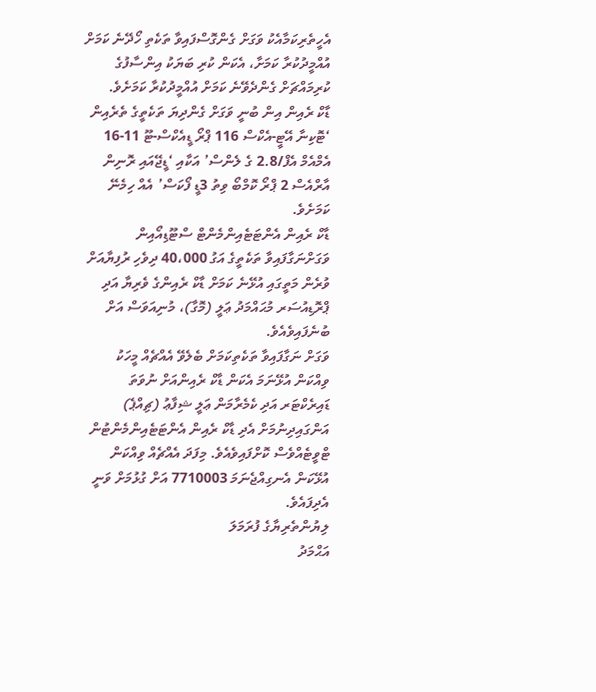އެހީތެރިކަމާއެކު ވަގަށް ގެންގޮސްފައިވާ ތަކެތި ހޯދޭނެ ކަމަށް އުއްމީދުކުރާ ކަމަށާ، އެކަން ކުރި ބަޔަކު އިންސާފުގެ ކުރިމައްޗަށް ގެންދެވޭނެ ކަމަށް އުއްމީދުކުރާ ކަމަށެވެ.
ޑާކް ރެއިން އިން ބުނީ ވަގަށް ގެންދިޔަ ތަކެތީގެ ތެރެއިން ‘ޓޮކިނާ އޭޓީ-އެކްސް 116 ޕްރޯ ޑީއެކްސް-ޓޫ 11-16 އެމްއެމް އެފް/2.8 ގެ ލެންސް’ އަކާއި ‘ޑީޖޭއައި ރޮނިން އާރްއެސް 2 ޕްރޯ ކޮމްބޯ ވިތު 3ޑީ ފޯކަސް’ އެއް ހިމެނޭ ކަމަށެވެ.
ޑާކް ރެއިން އެންޓަޓެއިންމެންޓް ސްޓޫޑިއޯއިން ވަގަށްނަގާފައިވާ ތަކެތީގެ އަގު 40،000 ދިވެހި ރުފިޔާއަށް ވުރެން މަތީގައި އުޅޭނެ ކަމަށް ޑާކް ރެއިންގެ ވެރިޔާ އަދި ޕްރޮޑިއުސަރ މުޙައްމަދު ޢަލީ (މޮގާ)، މުނިއަވަސް އަށް ބުނެފައިވެއެވެ.
ވަގަށް ނަގާފައިވާ ތަކެތިކަމަށް ބެލެވޭ އެއްޗެއް މީހަކު ވިއްކަން އުޅޭނަމަ އެކަން ޑާކް ރެއިންއަށް ނުވަތަ ޑައިރެކްޓަރ އަދި ކެމެރާމަން ޢަލީ ޝިފާޢު (ޗިއްޕެ) އަންގައިދިނުމަށް އެދި ޑާކް ރެއިން އެންޓަޓެއިންމެންޓުން ޓްވީޓެއްވެސް ކޮށްފައިވެއެވެ. މިފަދަ އެއްޗެއް ވިއްކަން އުޅޭކަން އެނގިއްޖެނަމަ 7710003 އަށް ގުޅުމަށް ވަނީ އެދިފައެވެ.
ލިޔުންތެރިޔާގެ ފުރަމަލަ
އަޙްމަދު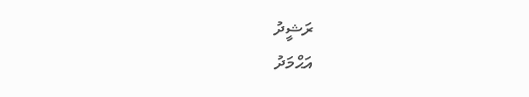ރަޝީދު
އަޙްމަދު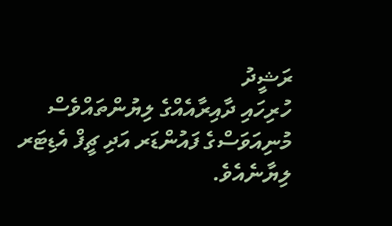ރަޝީދު
ހުރިހައި ދާއިރާއެއްގެ ލިޔުންތައްވެސް މުނިއަވަސްގެ ފައުންޑަރ އަދި ޗީފް އެޑިޓަރ ލިޔާނެއެވެ.